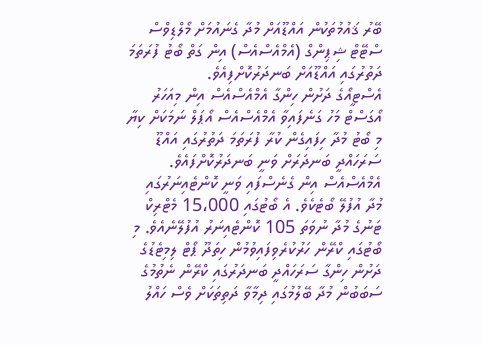ބޭރު ޤައުމުތަކުން އައްޑޫއަށް މުދާ ގެނައުމަށް މޯލްޑިވްސް ސްޓޭޓް ޝިޕިންގް (އެމްއެސްއެސް) އިން ގަތް ބޯޓު ފުރަތަމަ ދަތުރުގައި އައްޑޫއަށް ބަނދަރުކޮށްފިއެވެ.
އެސްޓީއޯގެ ދަށުން ހިންގާ އެމްއެސްއެސް އިން މިއަހަރު އޯގަސްޓް މަހު ގަނެފައިވާ އެމްއެސްއެސް އޯޕަލް ނަމަކަށް ކިޔާ މި ބޯޓު މުދާ ހިފައިގެން ކުރާ ފުރަތަމަ ދަތުރުގައި އައްޑޫ ސަރަހައްދީ ބަނދަރަށް ވަނީ ބަނދަރުކޮށްފައެވެ.
އެމްއެސްއެސް އިން ގެނެސްފައި ވަނީ ކޮންޓެއިނަރުގައި މުދާ އުފުލޭ ބޯޓެކެވެ. އެ ބޯޓުގައި 15،000 މެޓްރިކް ޓަނުގެ މުދާ ނުވަތަ 105 ކޮންޓެއިނަރު އުފުލޭނެއެވެ. މި ބޯޓުގައި ކްރޭން ހަރުކުރެވިފައިވުމުން ހިތަދޫ ޕޯޓް ލިމިޓެޑުގެ ދަށުން ހިންގާ ސަރަހައްދީ ބަނދަރުގައި ކްރޭން ނެތުމުގެ ސަބަބުން މުދާ ބޭލުމުގައި ދިމާވާ ދަތިތަކަށް ވެސް ހައްލު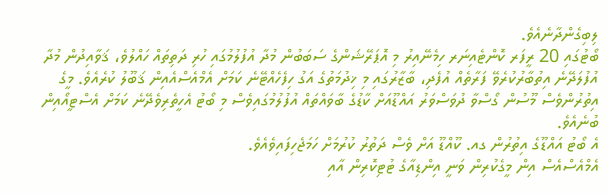ލިބިގެންދާނެއެވެ.
ބޯޓުގައި 20 ރީފަރ ކޮންޓެއިނަރ ހިމެނޭއިރު މި އޮޕަރޭޝަންގެ ސަބަބުން މުދާ އުފުލުމުގައި ހުރި ދަތިތައް ހައްލުވެ، ޤަވާއިދުން މުދާ އުފުލަދޭނެ އިތުބާރުކުރެވޭ ފަރާތެއް އުފެދި، ބާޒާރުގައި މި ޚިދުމަތުގެ އަގު ހިފެހެއްޓޭނެ ކަމަށް އެމްއެސްއެއިން ޤަބޫލު ކުރެއެވެ. މީގެ އިތުރުންވެސް މޫސުން ގޯސްވާ ދުވަސްވަރު އައްޑޫއަށް ކާޑުގެ ބާވައްތައް އުފުލުމުގައިވެސް މި ބޯޓު އެހީތެރިވެދޭނެ ކަމަށް އެސްޓީއޯއިން ބުނެއެވެ.
އެ ބޯޓު އައްޑޫގެ އިތުރުން ގއ. ކޫއްޑޫ އަށް ވެސް ދަތުރު ކުރުމަށް ހަމަޖެހިފައިވެއެވެ.
އެމްއެސްއެސް އިން މީގެކުރިން ވަނީ އިންޑިއާގެ ޓުޓިކޮރިން އާއި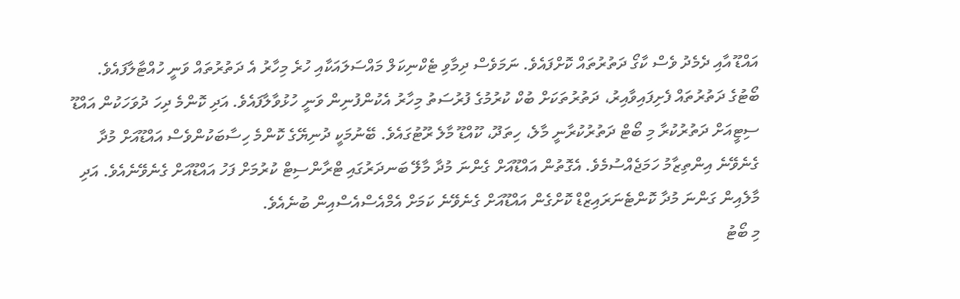އައްޑޫ އާއި ދެމެދު ވެސް ކާގޯ ދަތުރުތައް ކޮށްފައެވެ. ނަމަވެސް ދިމާވި ޓެކްނިކަލް މައްސަލައަކާއި ހުރެ މިހާރު އެ ދަތުރުތައް ވަނީ ހުއްޓާލާފައެވެ.
ބޯޓުގެ ދަތުރުތައް ފެށިފައިވާއިރު، ދަތުރުތަކަށް ބުކް ކުރުމުގެ ފުރުސަތު މިހާރު އެކުންފުނިން ވަނީ ހުޅުވާލާފައެވެ. އަދި ކޮންމެ ދިހަ ދުވަހަކުން އައްޑޫ ސިޓީއަށް ދަތުރުކުރާ މި ބޯޓް ދަތުރުކުރާނީ މާލެ، ހިތަދޫ، ކޫއްޑޫ މާލެ ރޫޓުގައެވެ. ބޭނުމަކީ ދުނިޔޭގެ ކޮންމެ ހިސާބަކުންވެސް އައްޑޫއަށް މުދާ ގެނެވޭނެ އިންތިޒާމު ހަމަޖެއްސުމެވެ. އެގޮތުން އައްޑޫއަށް ގެންނަ މުދާ މާލޭ ބަނދަރުގައި ޓްރާންސިޓް ކުރުމަށް ފަހު އައްޑޫއަށް ގެނެވޭނެއެވެ. އަދި މާލެއިން ގަންނަ މުދާ ކޮންޓެނަރައިޒްޑް ކޮށްގެން އައްޑޫއަށް ގެނެވޭނެ ކަމަށް އެމްއެސްއެސްއިން ބުނެއެވެ.
މި ބޯޓު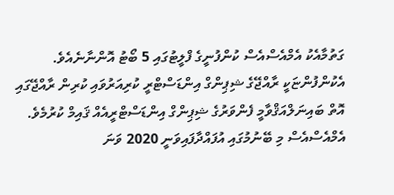ގަތުމާއެކު އެމްއެސްއެސް ކުންފުނީގެ ފްލީޓުގައި 5 ބޯޓު އޮންނާނެއެވެ. އެކުންފުންޏަކީ ރާއްޖޭގެ ޝިޕިންގް އިންޑަސްޓްރީ ކުރިއަރުވައި ކުރިން ރާއްޖޭގައި އޮތް ބައިނަލްއަޤްވާމީ ފެންވަރުގެ ޝިޕިންގް އިންޑަސްޓްރީއެއް ޤައިމް ކުރުމެވެ. އެމްއެސްއެސް މި ބޭނުމުގައި އުފައްދާފައިވަނީ 2020 ވަނަ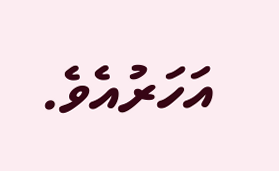އަހަރުއެވެ.